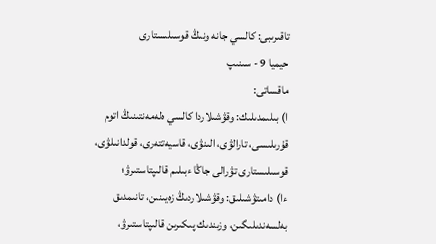تاقىرىبى: كالسي جانە ونىڭ قوسىلىستارى
حيميا 9 - سىنىپ
ماقساتى:
ا) بىلىمدىلىك: وقۋشىلاردا كالسي ەلەمەنتىنىڭ اتوم قۇرىلىسى، تارالۋى، الىنۋى، قاسيەتتەرى، قولدانىلۋى، قوسىلىستارى تۋرالى جاڭا ءبىلىم قالىپتاستىرۋ؛
ءا) دامىتۋشىلىق: وقۋشىلاردىڭ زەيىنىن، تانىمدىق بەلسەندىلىگىن، وزىندىك پىكىرىن قالىپتاستىرۋ،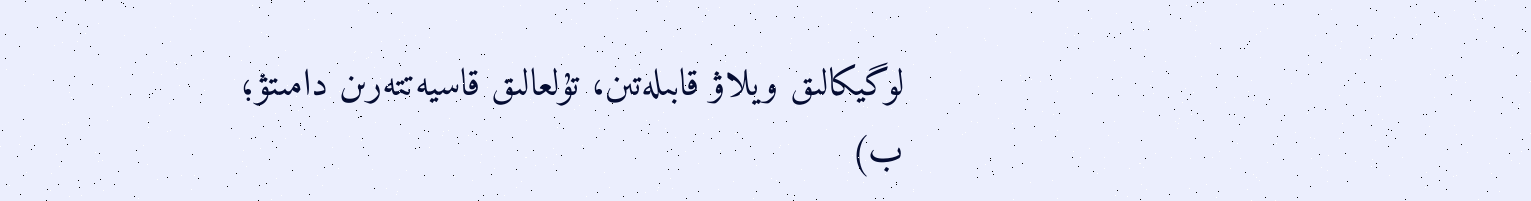لوگيكالىق ويلاۋ قابىلەتىن، تۇلعالىق قاسيەتتەرىن دامىتۋ؛
ب)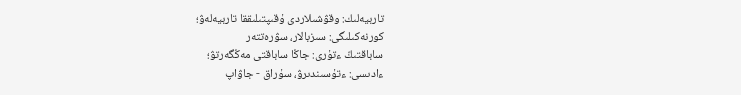تاربيەلىك: وقۋشىلاردى ۇقىپتىلىققا تاربيەلەۋ؛
كورنەكىلىگى: سىزبالار، سۋرەتتەر
ساباقتىڭ ءتۇرى: جاڭا ساباقتى مەڭگەرتۋ؛
ءادىسى: ءتۇسىندىرۋ، سۇراق - جاۋاپ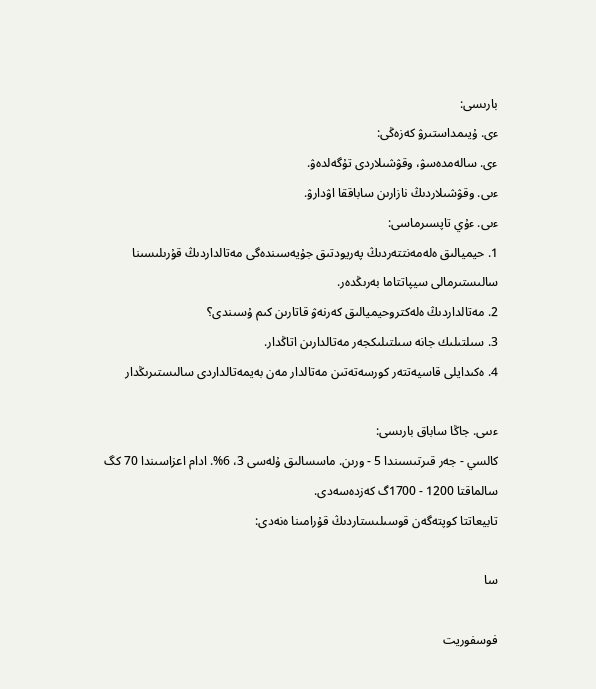بارىسى:
ءى. ۇيىمداستىرۋ كەزەڭى:
ءى. سالەمدەسۋ، وقۋشىلاردى تۇگەلدەۋ.
ءىى. وقۋشىلاردىڭ نازارىن ساباققا اۋدارۋ.
ءىى. ءۇي تاپسىرماسى:
1. حيميالىق ەلەمەنتتەردىڭ پەريودتىق جۇيەسىندەگى مەتالداردىڭ قۇرىلىسىنا سالىستىرمالى سيپاتتاما بەرىڭدەر.
2. مەتالداردىڭ ەلەكتروحيميالىق كەرنەۋ قاتارىن كىم ۇسىندى؟
3. سىلتىلىك جانە سىلتىلىكجەر مەتالدارىن اتاڭدار.
4. ەكىدايلى قاسيەتتەر كورسەتەتىن مەتالدار مەن بەيمەتالداردى سالىستىرىڭدار

ءىىى. جاڭا ساباق بارىسى:
كالسي - جەر قىرتىسىندا 5 - ورىن. ماسسالىق ۇلەسى 3، 6%. ادام اعزاسىندا 70 كگ سالماقتا 1200 - 1700گ كەزدەسەدى.
تابيعاتتا كوپتەگەن قوسىلىستاردىڭ قۇرامىنا ەنەدى:

سا

فوسفوريت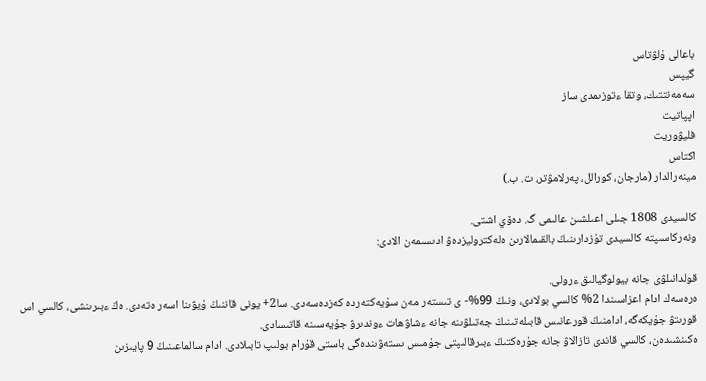باعالى ۇلۋتاس
گيپس
سەمەنتتىك، وتقا ءتوزىمدى ساز
اپپاتيت
فليۋوريت
اكتاس
مينەرالدار (مارجان، كورالل، پەرلامۋتر، ت. ب.)

كالسيدى 1808 جىلى اعىلشىن عالىمى گ. دەۆي اشتى.
ونەركاسىپتە كالسيدى تۇزدارىنىڭ بالقىمالارىن ەلەكتروليزدەۋ ادىسىمەن الادى:

قولدانىلۋى جانە بيولوگيالىق ءرولى.
ەرەسەك ادام اعزاسىندا 2% كالسي بولادى، ونىڭ 99%- ى تىستەر مەن سۇيەكتەردە كەزدەسەدى. سا2+ يونى قاننىڭ ۇيۋىنا اسەر ەتەدى. ەڭ ءبىرىنشى، كالسي اس قورىتۋ جۇيكەگە، ادامنىڭ قورعانىس قابىلەتىنىڭ جەتىلۋىنە جانە ءشاۋھات ءوندىرۋ جۇيەسىنە قاتىسادى.
ەكىنشىدەن، كالسي قاندى تازالاۋ جانە جۇرەكتىڭ ءبىرقالىپتى جۇمىس ىستەۋىندەگى باستى قۇرام بولىپ تابىلادى. ادام سالماعىنىڭ 9 پايىزىن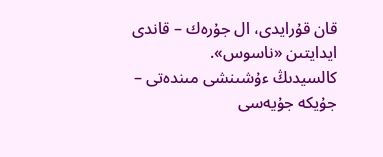قان قۇرايدى، ال جۇرەك – قاندى ايدايتىن «ناسوس».
كالسيدىڭ ءۇشىنشى مىندەتى – جۇيكە جۇيەسى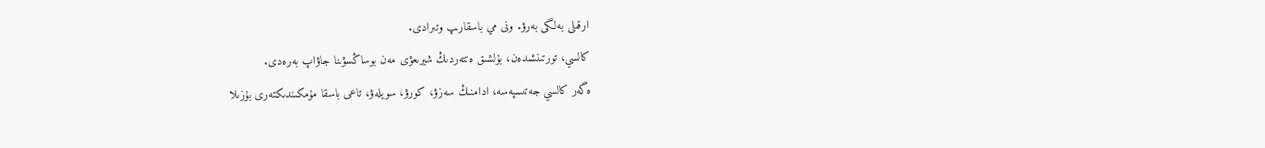ارقىلى بەلگى بەرۋ. ونى مي باسقارىپ وتىرادى.
كالسي، تورتىنشىدەن، بۇلشىق ەتتەردىڭ شيرىعۋى مەن بوساڭسۋىنا جاۋاپ بەرەدى.
ەگەر كالسي جەتىسپەسە، ادامنىڭ سەزۋ، كورۋ، سويلەۋ، تاعى باسقا مۇمكىندىكتەرى بۇزىلا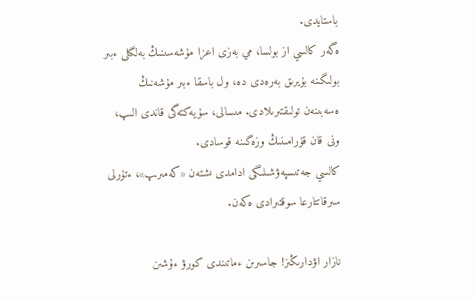باستايدى.
ەگەر كالسي از بولسا، مي بەزى اعزا مۇشەسىنىڭ بەلگىلى ءبىر بولىگىنە بۇيرىق بەرەدى دە، ول باسقا ءبىر مۇشەنىڭ ەسەبىنەن تولىقتىرىلادى. مىسالى، سۇيەكتەگى قاندى الىپ، ونى قان قۇرامىنىڭ وزەگىنە قوسادى.
كالسي جەتىسپەۋشىلىگى ادامدى ىشتەن «كەمىرىپ»، ءتۇرلى سىرقاتتارعا سوقتىرادى ەكەن.

نازار اۋدارىڭىز! جاسىرىن ءماتىندى كورۋ ءۇشىن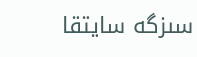سىزگە سايتقا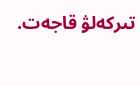تىركەلۋ قاجەت.